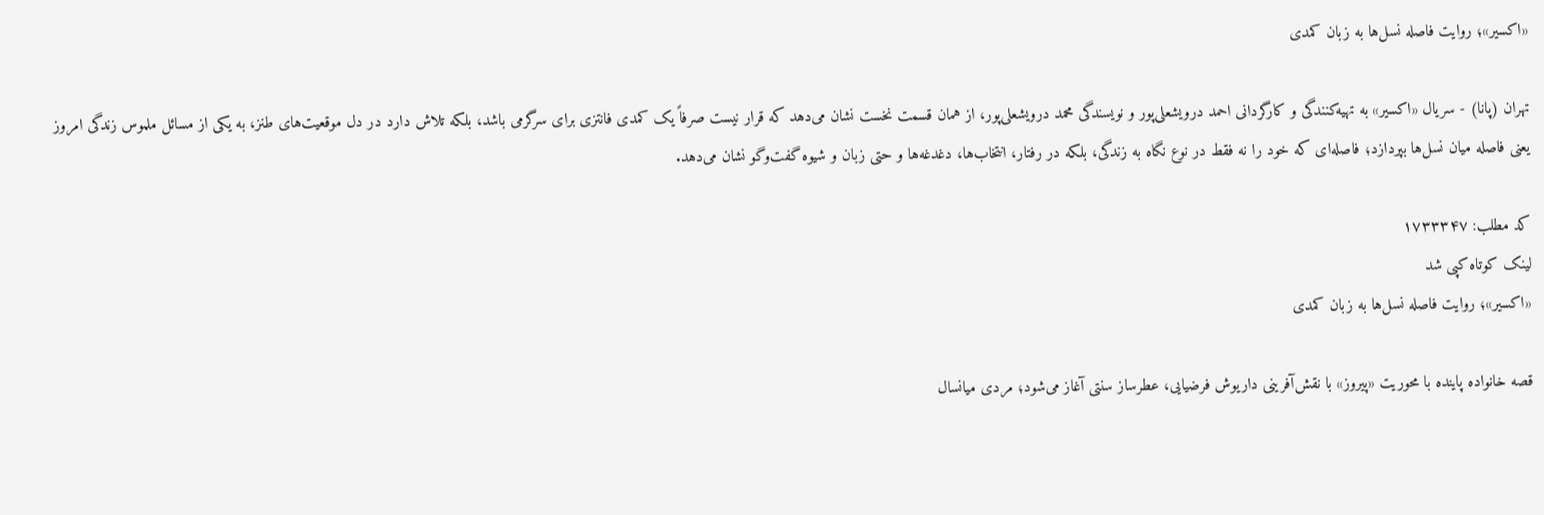«اکسیر»؛ روایت فاصله نسل‌ها به زبان کمدی

تهران (پانا) - سریال «اکسیر» به تهیه‌کنندگی و کارگردانی احمد درویشعلی‌پور و نویسندگی محمد درویشعلی‌پور، از همان قسمت نخست نشان می‌دهد که قرار نیست صرفاً یک کمدی فانتزی برای سرگرمی باشد، بلکه تلاش دارد در دل موقعیت‌های طنز، به یکی از مسائل ملموس زندگی امروز یعنی فاصله میان نسل‌ها بپردازد؛ فاصله‌ای که خود را نه فقط در نوع نگاه به زندگی، بلکه در رفتار، انتخاب‌ها، دغدغه‌ها و حتی زبان و شیوه گفت‌وگو نشان می‌دهد.

کد مطلب: ۱۷۳۳۳۴۷
لینک کوتاه کپی شد
«اکسیر»؛ روایت فاصله نسل‌ها به زبان کمدی

قصه خانواده پاینده با محوریت «پیروز» با نقش‌آفرینی داریوش فرضیایی، عطرساز سنتی آغاز می‌شود؛ مردی میانسال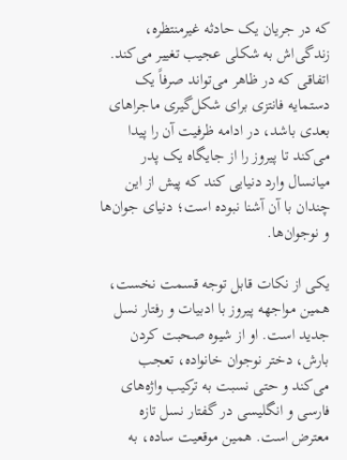که در جریان یک حادثه غیرمنتظره، زندگی‌اش به شکلی عجیب تغییر می‌کند. اتفاقی که در ظاهر می‌تواند صرفاً یک دستمایه فانتزی برای شکل‌گیری ماجراهای بعدی باشد، در ادامه ظرفیت آن را پیدا می‌کند تا پیروز را از جایگاه یک پدر میانسال وارد دنیایی کند که پیش از این چندان با آن آشنا نبوده است؛ دنیای جوان‌ها و نوجوان‌ها.

یکی از نکات قابل توجه قسمت نخست، همین مواجهه پیروز با ادبیات و رفتار نسل جدید است. او از شیوه صحبت کردن بارش، دختر نوجوان خانواده، تعجب می‌کند و حتی نسبت به ترکیب واژه‌های فارسی و انگلیسی در گفتار نسل تازه معترض است. همین موقعیت ساده، به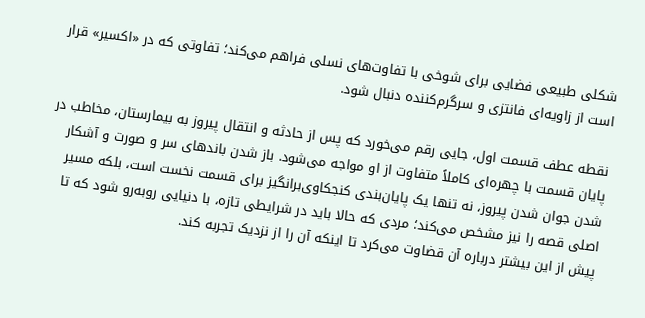شکلی طبیعی فضایی برای شوخی با تفاوت‌های نسلی فراهم می‌کند؛ تفاوتی که در «اکسیر» قرار است از زاویه‌ای فانتزی و سرگرم‌کننده دنبال شود.

نقطه عطف قسمت اول، جایی رقم می‌خورد که پس از حادثه و انتقال پیروز به بیمارستان، مخاطب در پایان قسمت با چهره‌ای کاملاً متفاوت از او مواجه می‌شود. باز شدن باندهای سر و صورت و آشکار شدن جوان شدن پیروز، نه تنها یک پایان‌بندی کنجکاوی‌برانگیز برای قسمت نخست است، بلکه مسیر اصلی قصه را نیز مشخص می‌کند؛ مردی که حالا باید در شرایطی تازه، با دنیایی روبه‌رو شود که تا پیش از این بیشتر درباره آن قضاوت می‌کرد تا اینکه آن را از نزدیک تجربه کند.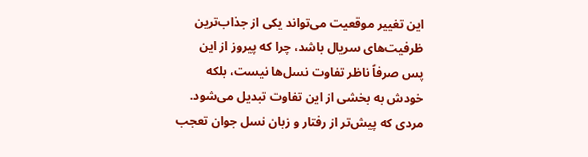این تغییر موقعیت می‌تواند یکی از جذاب‌ترین ظرفیت‌های سریال باشد، چرا که پیروز از این پس صرفاً ناظر تفاوت نسل‌ها نیست، بلکه خودش به بخشی از این تفاوت تبدیل می‌شود. مردی که پیش‌تر از رفتار و زبان نسل جوان تعجب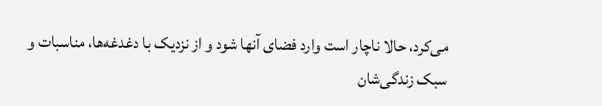می‌کرد، حالا ناچار است وارد فضای آنها شود و از نزدیک با دغدغه‌ها، مناسبات و سبک زندگی‌شان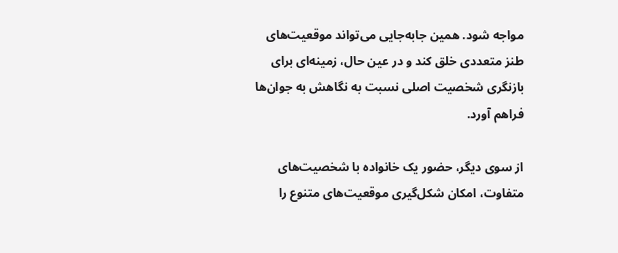مواجه شود. همین جابه‌جایی می‌تواند موقعیت‌های طنز متعددی خلق کند و در عین حال، زمینه‌ای برای بازنگری شخصیت اصلی نسبت به نگاهش به جوان‌ها فراهم آورد.

از سوی دیگر، حضور یک خانواده با شخصیت‌های متفاوت، امکان شکل‌گیری موقعیت‌های متنوع را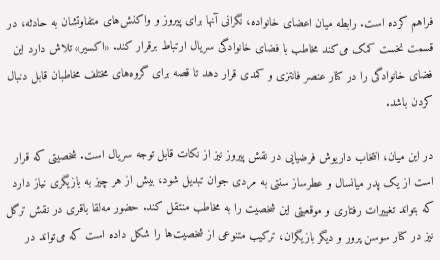فراهم کرده است. رابطه میان اعضای خانواده، نگرانی آنها برای پیروز و واکنش‌های متفاوتشان به حادثه، در قسمت نخست کمک می‌کند مخاطب با فضای خانوادگی سریال ارتباط برقرار کند. «اکسیر» تلاش دارد این فضای خانوادگی را در کنار عنصر فانتزی و کمدی قرار دهد تا قصه برای گروه‌های مختلف مخاطبان قابل دنبال کردن باشد.

در این میان، انتخاب داریوش فرضیایی در نقش پیروز نیز از نکات قابل توجه سریال است. شخصیتی که قرار است از یک پدر میانسال و عطرساز سنتی به مردی جوان تبدیل شود، بیش از هر چیز به بازیگری نیاز دارد که بتواند تغییرات رفتاری و موقعیتی این شخصیت را به مخاطب منتقل کند. حضور مه‌لقا باقری در نقش ترگل نیز در کنار سوسن پرور و دیگر بازیگران، ترکیب متنوعی از شخصیت‌ها را شکل داده است که می‌تواند در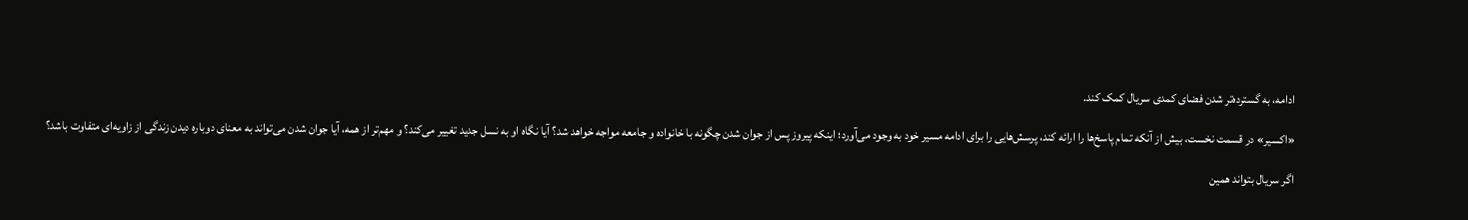ادامه، به گسترده‌تر شدن فضای کمدی سریال کمک کند.

«اکسیر» در قسمت نخست، بیش از آنکه تمام پاسخ‌ها را ارائه کند، پرسش‌هایی را برای ادامه مسیر خود به وجود می‌آورد؛ اینکه پیروز پس از جوان شدن چگونه با خانواده و جامعه مواجه خواهد شد؟ آیا نگاه او به نسل جدید تغییر می‌کند؟ و مهم‌تر از همه، آیا جوان شدن می‌تواند به معنای دوباره دیدن زندگی از زاویه‌ای متفاوت باشد؟

اگر سریال بتواند همین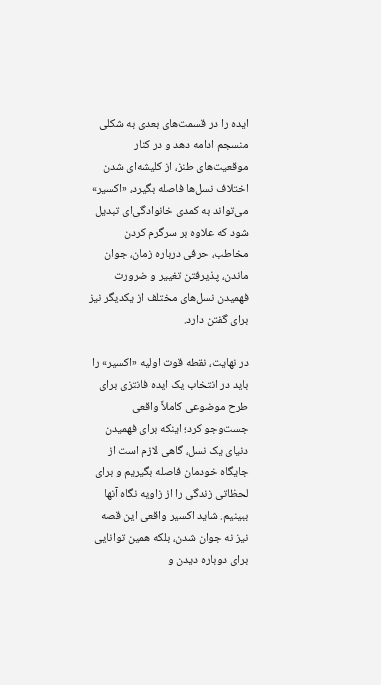ایده را در قسمت‌های بعدی به شکلی منسجم ادامه دهد و در کنار موقعیت‌های طنز، از کلیشه‌ای شدن اختلاف نسل‌ها فاصله بگیرد، «اکسیر» می‌تواند به کمدی خانوادگی‌ای تبدیل شود که علاوه بر سرگرم کردن مخاطب، حرفی درباره زمان، جوان ماندن، پذیرفتن تغییر و ضرورت فهمیدن نسل‌های مختلف از یکدیگر نیز برای گفتن دارد.

در نهایت، نقطه قوت اولیه «اکسیر» را باید در انتخاب یک ایده فانتزی برای طرح موضوعی کاملاً واقعی جست‌وجو کرد؛ اینکه برای فهمیدن دنیای یک نسل، گاهی لازم است از جایگاه خودمان فاصله بگیریم و برای لحظاتی زندگی را از زاویه نگاه آنها ببینیم. شاید اکسیر واقعی این قصه نیز نه جوان شدن، بلکه همین توانایی برای دوباره دیدن و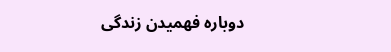دوباره فهمیدن زندگی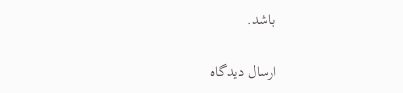باشد.

ارسال دیدگاه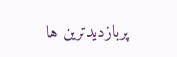پربازدیدترین ها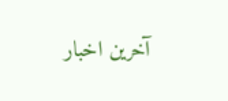آخرین اخبار